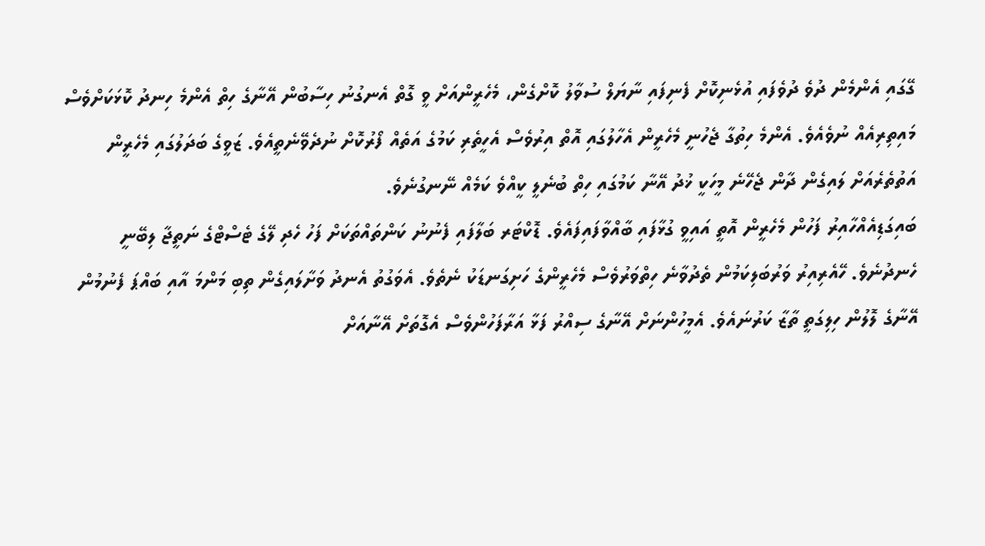ގޭގައި އެންމެން ދުވެ ދުވެފައި އުޅެނިކޮށް ފެނިފައި ނާޔަލް ސުވާލު ކޮށްގެން، މެހެރީންއަށް ވީ ގޮތް އެނގުނު ހިސާބުން އޭނާގެ ހިތް އެންމެ ހިނދު ކޮޅަކަށްވެސް މައިތިރިއެއް ނުވެއެވެ. އެންމެ ހިތުގާ ޖެހުނީ މެހެރީން އެހާލުގައި އޮތް އިރުވެސް އެހީތެރި ކަމުގެ އަތެއް ފޯރުކޮށް ނުދެވޭނެތީއެވެ. ޒަވީގެ ބަދަލުގައި މެހެރީން އަތުތެރެއަށް ލައިގެން ދާން ޖެހޭނެ މީހަކީ ޚުދު އޭނާ ކަމުގައި ހިތް ބުނެލީ ކީއްވެ ކަމެއް ނޭނގުނެވެ.
ބައިގަޑިއެއްހާއިރު ފަހުން މެހެރީން އޮތީ އައިވީ ގުޅާފައި ބާއްވާފައިފައެވެ. ޑޮކްޓަރ ބަލާފައި ފެނުނު ކަންތައްތަކަށް ފަހު ހެދި ލޭގެ ޓެސްޓްގެ ނަތީޖާ ލިބޭނީ ހެނދުނެވެ. ހޭއެރިއިރު ވަރުބަލިކަމުން ތެދުވާނެ ހިތްވަރުވެސް މެހެރީންގެ ހަށިގަނޑަކު ނެތެވެ. އެވަގުތު އެނދު ވަށާލައިގެން ތިބި މަންމަ އާއި ބައްޕަ ފެނުމުން އޭނާގެ ލޮލުން ހިލިގަތީ ތާޒާ ކަރުނައެވެ. އެމީހުންނަށް އޭނާގެ ސިއްރު ފަޅާ އަރާފަހުންވެސް އެގޮތަށް އޭނާއަށް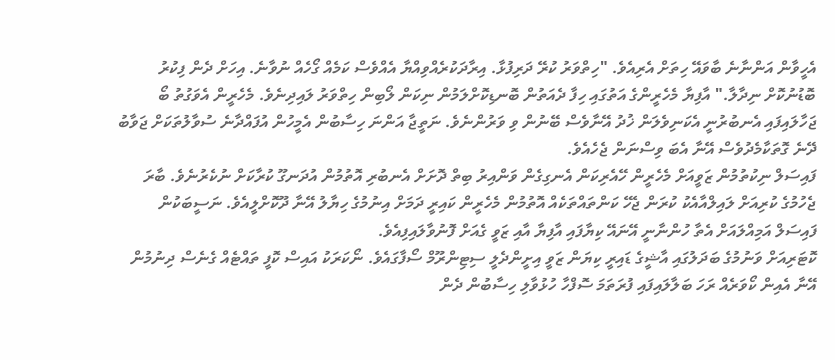އެހީވާން އަންނާނެ ބާވައޭ ހިތަށް އެރިއެވެ. "ހިތްވަރު ކުރޭ ދަރިފުޅާ. އިރާދަކުރެއްވިއްޔާ އެއްވެސް ކަމެއް ގޯހެއް ނުވާނެ. އިހަށް ދެން ފިކުރު ބޮޑުނުކޮށް ނިދާލާ." އާފިޔާ މެހެރީންގެ އަތުގައި ހިފާ ދެއަތުން ބޮނޑިކޮށްލަމުން ނިކަން ލޯބިން ހިތްވަރު ލައިދިނެވެ. މެހެރީން އެވަގުތު ބޯ ޖަހާލައިފައި އެނބުރުނީ އެކަނިވެލަން ޚުދު އޭނާވެސް ބޭނުން ވި ވަރުންނެވެ. ނަތީޖާ އަންނަ ހިސާބުން އެމީހުން އުފައްދާނެ ސުވާލުތަކަށް ޖަވާބު ދޭނެ ގޮތަކާމެދުވެސް އޭނާ އެބަ ވިސްނަން ޖެހެއެވެ.
ފައިސަލް ނިކުތުމުން ޒަވީއަށް މެހެރީން ހޭއެރިކަން އެނގިގެން ވަންއިރު ބިތް ދޮށަށް އެނބުރި އޮތުމުން އުދަނގޫ ކުރާކަށް ނުކެރުނެވެ. ބާރަ ޖެހުމުގެ ކުރިއަށް ލައިލްއާއެކު ކުރަން ޖެހޭ ކަންތައްތަކެއް އޮތުމުން މެހެރީން ކައިރީ ދަމަށް އިނުމުގެ ހިޔާލު އޭނާ ދޫކޮށްލީއެވެ. ނަސީބަކުން ފައިސަލް އަމިއްލައަށް އެތާ ހުންނާނީ އޭނައޭ ކިޔާފައި އާފިޔާ އާއި ޒަވީ ގެއަށް ފޮނުވާލައިފިއެވެ.
ކޮޓަރިއަށް ވަނުމުގެ ބަދަލުގައި އާޝީގެ ޑައިރީ ކިޔަން ޒަވީ އިށީންދެލީ ސިޓިންރޫމް ސޯފާގައެވެ. ނޯކަރަކު އައިސް ކޮފީ ތައްޓެއް ގެނެސް ދިނުމުން އޭނާ އެއިން ކޯވަރެއް ރަހަ ބަލާލައިފައި ފުރަތަމަ ސޮފްހާ ހުޅުވާލި ހިސާބުން ދެން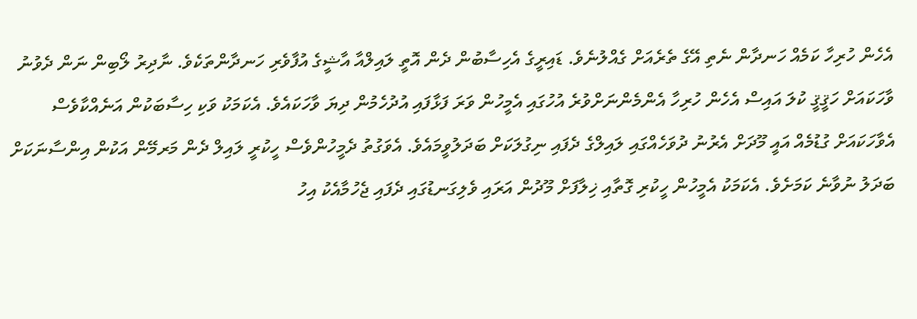އެހެން ހުރިހާ ކަމެއް ހަނދާން ނެތި އޭގެ ތެރެއަށް ގެއްލުނެވެ. ޑައިރީގެ އެހިސާބުން ދެން އޮތީ ލައިލްއާ އާޝީގެ އުފާވެރި ހަނދާންތަކެވެ. ނާދިރު ލޯބިން ނަން ދެވުނު ވާހަކައަށް ހަޤީޤީ ކުލަ އައިސް އެހެން ހުރިހާ އެންމެންނަށްވުރެ އުހުގައި އެމީހުން ވަރަ ފަޅާފައި އުދުހެމުން ދިޔަ ވާހަކައެވެ. އެކަމަކު ވަކި ހިސާބަކުން އަނެއްކާވެސް އެވާހަކައަށް ގުޑުމެއް އައީ މޫދަށް އެރުނު ދުވަހެއްގައި ލައިލްގެ ދެފައި ނިގުލަކަށް ބަދަލުވީމައެވެ. އެވަގުތު ދެމީހުންވެސް ހީކުރީ ލައިލް ދެން މަރމޭން އަކުން އިންސާނަކަށް ބަދަލު ނުވާނެ ކަމަށެވެ. އެކަމަކު އެމީހުން ހީކުރި ގޮތާއި ޚިލާފަށް މޫދުން އަރައި ވެލިގަނޑުގައި ދެފައި ޖެހުމާއެކު އިހު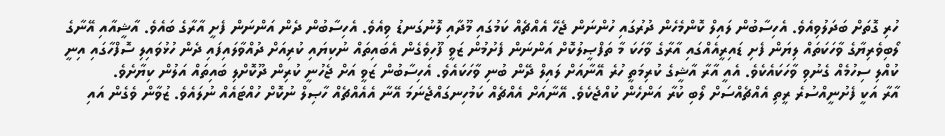ހުރި ގޮތަށް ބަދަލުވިއެވެ. އެހިސާބުން ލައިލް ކޮންމެހެން ދުރުގައި ހުންނަން ޖެހޭ އެއްޗެއް ކަމުގައި މޫދާއި ލޮނުގަނޑު ވިއެވެ. އެހިސާބުން ދެން އަންނަން ފެށީ އާރާގެ ބައެވެ. އާޝީއާއި އޭނާގެ ލޯބިވެރިޔާގެ ވާހަކަތައް ލިޔަން ފެށި ޑައިރީއެއްގައި އާރާގެ ވާހަކަ މާ ތަފްޞީލުކޮށް އަންނަން ފެށުމުން ޒަވީ ފޫހިވެގެން އެބައިތައް ނުކިޔައި ކުރިއަށް ދުއްވާލައިފައި ދެން ހުޅުވައިލި ސޮފްހާގައި އިނީ ކުއްލި ސިހުމެއް ގެނުވި ވާހަކައެކެވެ. އެއީ އާރާ އާޝީގެ ކުރިމަތީ ހުރެ އޭނާއަށް ލައިލް ދޭން ބުނި ވާހަކައެވެ. އެހިސާބުން ޒަވީ އަށް ޖެހުނީ ކުރިން ދޫކޮށްލި ބައިތައް އަލުން ކިޔާށެވެ.
އާރާ އަކީ ފެށުނީއްސުރެ ރީތި އެއްޗެއްސަށް ލޯބި ކުރާ އަންހެން ކުއްޖެކެވެ. އޭނާއަށް އެއްޗެއް ކަމުހިނގައްޖެނަމަ އޭނާ އެއެއްޗެއް ހާޞިލް ނުކޮށް ހުއްޓައެއް ނުލައެވެ. ޒުވާން ވެގެން އައި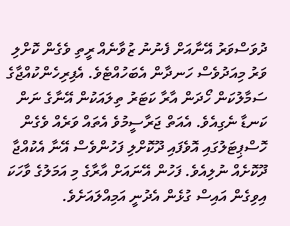ދުވަސްވަރު އޭނާއަށް ފެނުނު ޒުވާނެއް ރީތި ވެގެން ކޮށްލި ވަރު މިއަދުވެސް ހަނދާން އެބަހުއްޓެވެ. އެފިރިހެންކުއްޖާގެ ސަމާލުކަން ހޯދަން އާރާ ކަޓަރު ތިލައަކުން އޭނާގެ ނަން ކަނޑާ ނެގިއެވެ. އެއަތް ޖަރާސީމުވެ އެތައް ވަރެއް ވެގެން ހޮސްޕިޓަލުގައި އޮވެފައި ދޫކޮށްލި ފަހުންވެސް އޭނާ އެކުއްޖާ ދޫކޮށެއް ނުލިއެވެ. ފަހުން އޭނައަށް އާރާގެ މި އަމަލުގެ ވާހަކަ އިވިގެން އައިސް ގުޅެން އެދުނީ އަމިއްލައަށެވެ.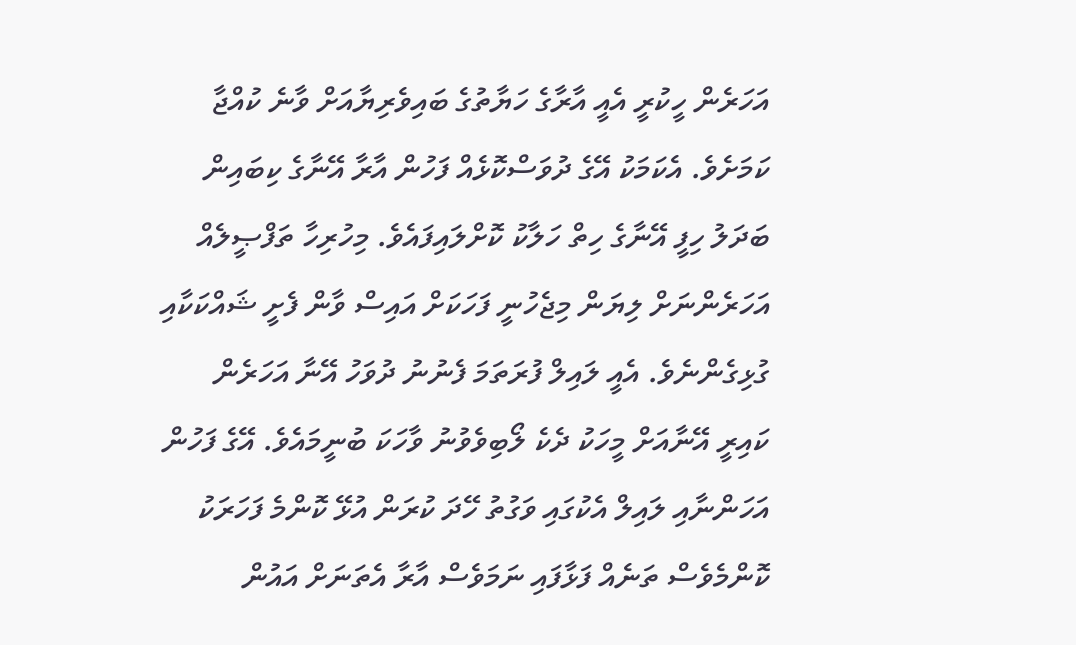އަހަރެން ހީކުރީ އެއީ އާރާގެ ހަޔާތުގެ ބައިވެރިޔާއަށް ވާނެ ކުއްޖާ ކަމަށެވެ. އެކަމަކު އޭގެ ދުވަސްކޮޅެއް ފަހުން އާރާ އޭނާގެ ކިބައިން ބަދަލު ހިފީ އޭނާގެ ހިތް ހަލާކު ކޮށްލައިފައެވެ. މިހުރިހާ ތަފްޞީލެއް އަހަރެންނަށް ލިޔަން މިޖެހުނީ ފަހަކަށް އައިސް ވާން ފެށީ ޝައްކަކާއި ގުޅިގެންނެވެ. އެއީ ލައިލް ފުރަތަމަ ފެނުނު ދުވަހު އޭނާ އަހަރެން ކައިރީ އޭނާއަށް މީހަކު ދެކެ ލޯބިވެވުނު ވާހަކަ ބުނީމައެވެ. އޭގެ ފަހުން އަހަންނާއި ލައިލް އެކުގައި ވަގުތު ހޭދަ ކުރަން އުޅޭ ކޮންމެ ފަހަރަކު ކޮންމެވެސް ތަނެއް ފަޅާފައި ނަމަވެސް އާރާ އެތަނަށް އައުން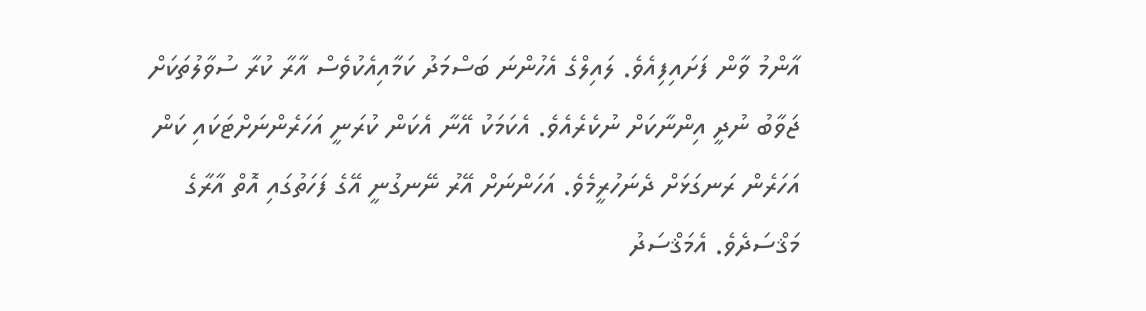އާންމު ވާން ފަށައިފިއެވެ. ލައިލްގެ އެހުންނަ ބަސްމަދު ކަމާއިއެކުވެސް އާރާ ކުރާ ސުވާލުތަކަށް ޖަވާބު ނުދީ އިންނާކަށް ނުކެރެއެވެ. އެކަމަކު އޭނާ އެކަން ކުރަނީ އަހަރެންނަށްޓަކައި ކަން އަހަރެން ރަނގަޅަށް ދެނަހުރީމެވެ. އަހަންނަށް އޭރު ނޭނގުނީ އޭގެ ފަހަތުގައި އޮތް އާރާގެ މަޤްސަދެވެ. އެމަޤްސަދު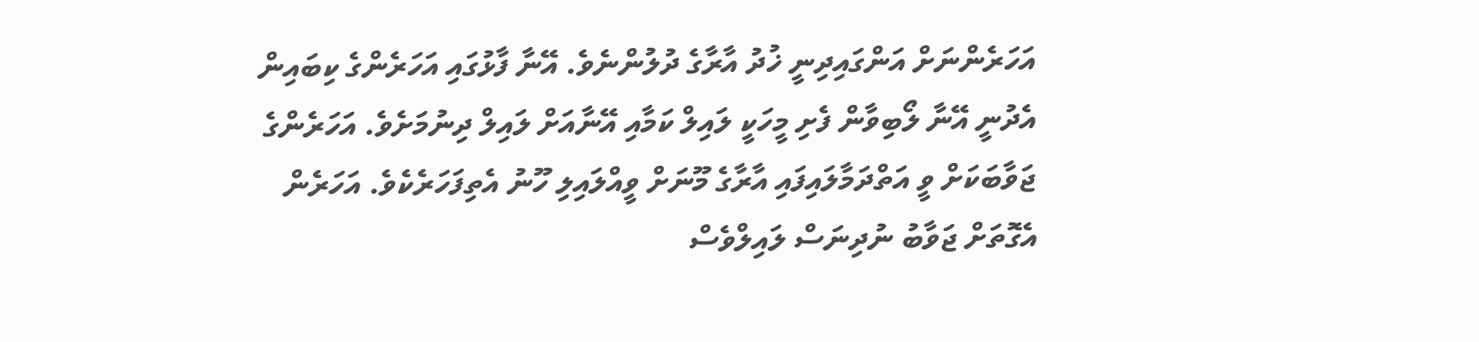އަހަރެންނަށް އަންގައިދިނީ ޚުދު އާރާގެ ދުލުންނެވެ. އޭނާ ފާޅުގައި އަހަރެންގެ ކިބައިން އެދުނީ އޭނާ ލޯބިވާން ފެށި މީހަކީ ލައިލް ކަމާއި އޭނާއަށް ލައިލް ދިނުމަށެވެ. އަހަރެންގެ ޖަވާބަކަށް ވީ އަތްދަމާލައިފައި އާރާގެ މޫނަށް ވީއްލައިލި ހޫނު އެތިފަހަރެކެވެ. އަހަރެން އެގޮތަށް ޖަވާބު ނުދިނަސް ލައިލްވެސް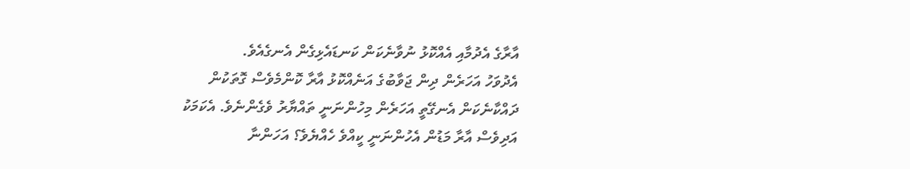އާރާގެ އެދުމާއި އެއްކޮޅު ނުވާނެކަން ކަނޑައެޅިގެން އެނގެއެވެ.
އެދުވަހު އަހަރެން ދިން ޖަވާބުގެ އަނެއްކޮޅު އާރާ ކޮންމެވެސް ގޮތަކުން ދައްކާނެކަން އެނގޭތީ އަހަރެން މިހުންނަނީ ތައްޔާރު ވެގެންނެވެ. އެކަމަކު އަދިވެސް އާރާ މަޑުން އެހުންނަނީ ކީއްވެ ހެއްޔެވެ؟ އަހަންނާ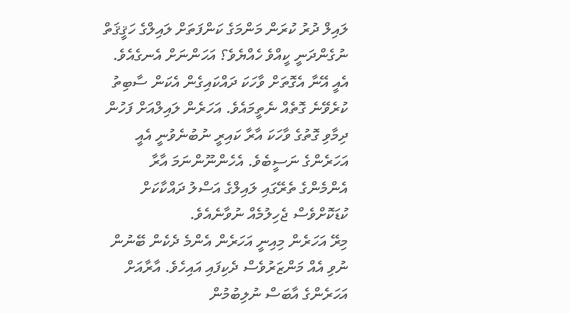ލައިލް ދުރު ކުރަން މަންމަގެ ކަންފަތަށް ލައިލްގެ ހަޤީޤަތް ނުގެންދަނީ ކީއްވެ ހެއްޔެވެ؟ އަހަންނަށް އެނގެއެވެ. އެއީ އޭނާ އެގޮތަށް ވާހަކަ ދައްކައިގެން އެކަން ސާބިތު ކުރެވޭނެ ގޮތެއް ނެތީމައެވެ. އަހަރެން ލައިލްއަށް ފަހުން ދިމާވި ގޮތުގެ ވާހަކަ އާރާ ކައިރީ ނުބުނެވުނީ އެއީ އަހަރެންގެ ނަސީބެވެ. އެހެންނޫންނަމަ އާރާ އެންމެންގެ ތެރޭގައި ލައިލްގެ އަސްލު ދައްކާކަށް ކުޑަކޮށްވެސް ޖެހިލުމެއް ނުވާނެއެވެ.
މިރޭ އަހަރެން މިއިނީ އަހަރެން އެންމެ ދެކެން ބޭނުން ނުވި އެއް މަންޒަރުވެސް ދެކިފައި އައިހެވެ. އާރާއަށް އަހަރެންގެ އާބަސް ނުލިބުމުން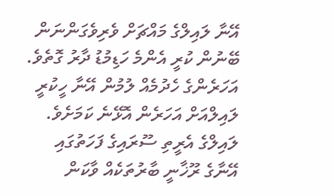އޭނާ ލައިލްގެ މައްޗަށް ވެރިވެގަންނަން ބޭނުން ކުރީ އެންމެ ހަޑިމުޑު ދާރު ގޮތެވެ. އަހަރެންގެ ހެދުމެއް ލުމުން އޭނާ ހީކުރީ ލައިލްއަށް އަހަރެން އޮޅޭނެ ކަމަށެވެ. ލައިލްގެ އެރީތި ސޫރައިގެ ފަހަތުގައި އޭނާގެ ރޫޚާނީ ބާރުތަކެއް ވާކަން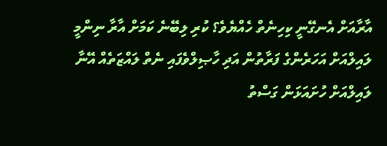އާރާއަށް އެނގޭނީ ކިހިނެތް ހެއްޔެވެ؟ ކުރި ލިބޭނެ ކަމަށް އާރާ ނިންމީ ލައިލްއަށް އަހަރެންގެ ފަރާތުން އަދި ހާޞިލްވެފައި ނެތް ލައްޒަތެއް އޭނާ ލައިލްއަށް ހުށައަޅަން ގަސްތު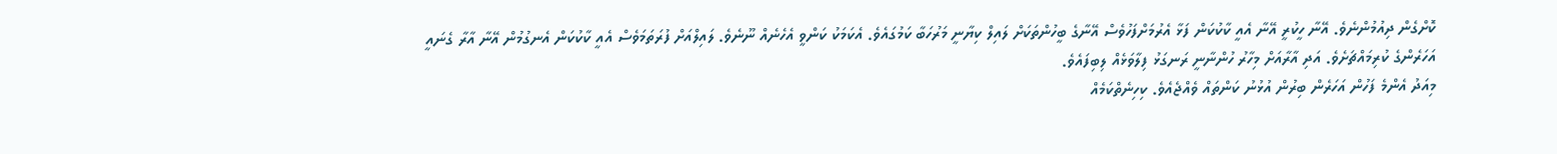ކޮށްގެން ދިއުމުންނެވެ. އޭނާ ހީކުރީ އޭނާ އެއީ ކާކުކަން ފަޅާ އެރުމަށްފަހުވެސް އޭނާގެ ބީހުންތަކަށް ލައިލް ކިޔާނީ މަރުހަބާ ކަމުގައެވެ. އެކަމަކު ކަންވީ އެހެނެއް ނޫނެވެ. ލައިލްއަށް ފުރަތަމަވެސް އެއީ ކާކުކަން އެނގުމުން އޭނާ އާރާ ގެނައީ އަހަރެންގެ ކުރިމައްޗަށެވެ. އަދި އާރާއަށް މިހާރު ހުންނާނީ ރަނގަޅު ފިލާވަޅެއް ލިބިފައެވެ.
މިއަދު އެންމެ ފަހުން އަހަރެން ބިރުން އުޅުނު ކަންތައް ވެއްޖެއެވެ. ކިހިނެތްކަމެއް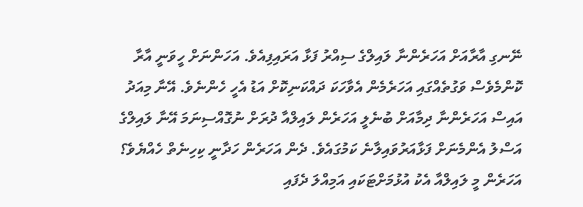ނޭނގި އާރާއަށް އަހަރެންނާ ލައިލްގެ ސިއްރު ފަޅާ އަރައިފިއެވެ. އަހަންނަށް ހީވަނީ އާރާ ކޮންމެވެސް ވަގުތެއްގައި އަހަރެމެން އެވާހަކަ ދައްކަނިކޮށް އަޑު އެހީ ހެންނެވެ. އޭނާ މިއަދު އައިސް އަހަރެންނާ ދިމާއަށް ބުނެލީ އަހަރެން ލައިލްއާ ދުރަށް ނުގޮއްސިނަމަ އޭނާ ލައިލްގެ އަސްލު އެންމެނަށް ފަޅާއަރުވައިލާނެ ކަމުގައެވެ. ދެން އަހަރެން ހަދާނީ ކިހިނެތް ހެއްޔެވެ؟ އަހަރެން މީ ލައިލްއާ އެކު އުޅުމަށްޓަކައި އަމިއްލަ ދެފައި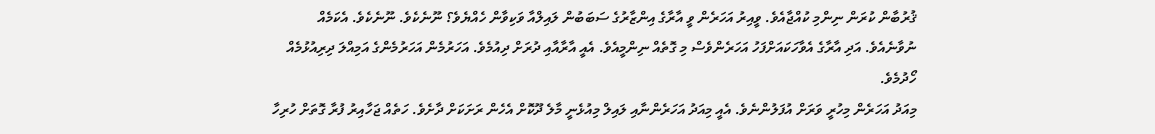ޤުރުބާން ކުރަން ނިންމި ކުއްޖާއެވެ. ވީއިރު އަހަރެން ވީ އާރާގެ އިންޒާރުގެ ސަބަބުން ލައިލްއާ ވަކިވާން ހެއްޔެވެ؟ ނޫނެކެވެ. ނޫނެކެވެ. އެކަމެއް ނުވާނެއެވެ. އަދި އާރާގެ އެވާހަކައަށްފަހު އަހަރެންވެސް މި ގޮތެއް ނިންމީއެވެ. އެއީ އާރާއާއި ދުރަށް ދިއުމެވެ. އަހަރުމެން އަހަރުމެންގެ އަމިއްލަ ދިރިއުޅުމެއް ހޯދުމެވެ.
މިއަދު އަހަރެން މިހުރީ ވަރަށް އުފަލުންނެވެ. އެއީ މިއަދު އަހަރެންނާއި ލައިލް މިއުޅެނީ މާލެ ދޫކޮށް އެހެން ރަށަކަށް ދާށެވެ. ހަތެއް ޖަހާއިރު ފުރާ ގޮތަށް ހުރިހާ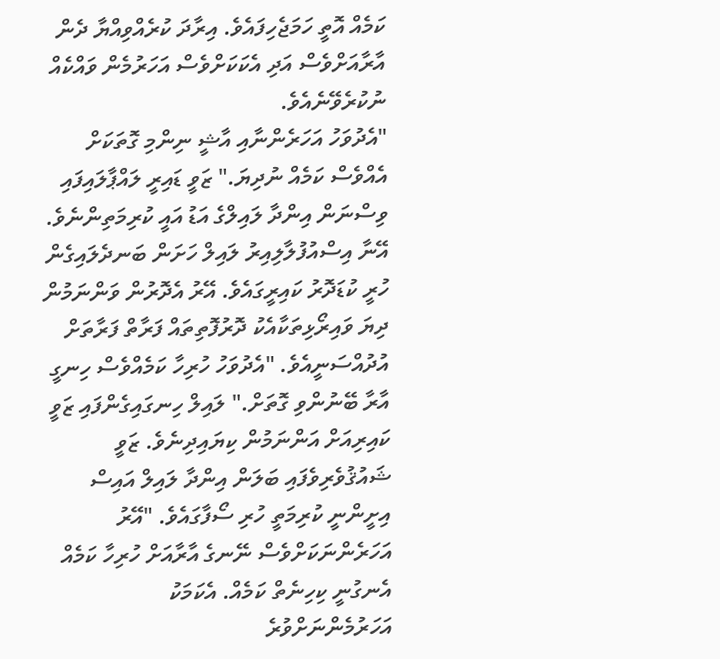ކަމެއް އޮތީ ހަމަޖެހިފައެވެ. އިރާދަ ކުރެއްވިއްޔާ ދެން އާރާއަށްވެސް އަދި އެކަކަށްވެސް އަހަރުމެން ވައްކެއް ނުކުރެވޭނެއެވެ.
"އެދުވަހު އަހަރެންނާއި އާޝީ ނިންމި ގޮތަކަށް އެއްވެސް ކަމެއް ނުދިޔަ." ޒަވީ ޑައިރީ ލައްޕާލައިފައި ވިސްނަން އިންދާ ލައިލްގެ އަޑު އައީ ކުރިމަތިންނެވެ. އޭނާ އިސްއުފުލާލިއިރު ލައިލް ހަށަން ބަނދެލައިގެން ހުރީ ކުޑަދޮރު ކައިރީގައެވެ. އޭރު އެދޮރުން ވަންނަމުން ދިޔަ ވައިރޯޅިތަކާއެކު ދޮރުފޮތިތައް ފަރާތް ފަރާތަށް އުދުއްސަނީއެވެ. "އެދުވަހު ހުރިހާ ކަމެއްވެސް ހިނގީ އާރާ ބޭނުންވި ގޮތަށް." ލައިލް ހިނގައިގެންފައި ޒަވީ ކައިރިއަށް އަންނަމުން ކިޔައިދިނެވެ. ޒަވީ ޝައުޤުވެރިވެފައި ބަލަން އިންދާ ލައިލް އައިސް އިށީންނީ ކުރިމަތީ ހުރި ސޯފާގައެވެ. "އޭރު އަހަރެންނަކަށްވެސް ނޭނގެ އާރާއަށް ހުރިހާ ކަމެއް އެނގުނީ ކިހިނެތް ކަމެއް. އެކަމަކު އަހަރުމެންނަށްވުރެ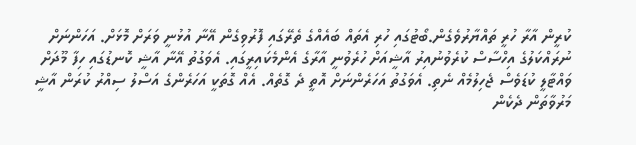ކުރީން އާރާ ހުރީ ތައްޔާރުވެގެން.ބޯޓުގައި ހުރި އެތައް ބައެއްގެ ތެރޭގައި ފޮރުވިގެން އޭނާ އުޅުނީ ވަރަށް މޮޅަށް. އަހަންނަށް ނުރައްކަލުގެ އިހްސާސް ކުރެވުނުއިރު އާޝީއަށް ހުރެވުނީ އާރާގެ އެންމެކައިރީގައި. އެވަގުތު އޭނާ އާޝީ ކޮނޑުގައި ހިފާ މޫދަށް ވައްޓާލީ ކުޑަވެސް ޖެހިލުމެއް ނެތި. އެވަގުތު އަހަރެންނަށް އޮތީ ދެ ގޮތެއް. އެއް ގޮތަކީ އަހަރެންގެ އަސްލު ސިއްރު ކުރަން އާޝީ މަރުވާތަން ދެކެން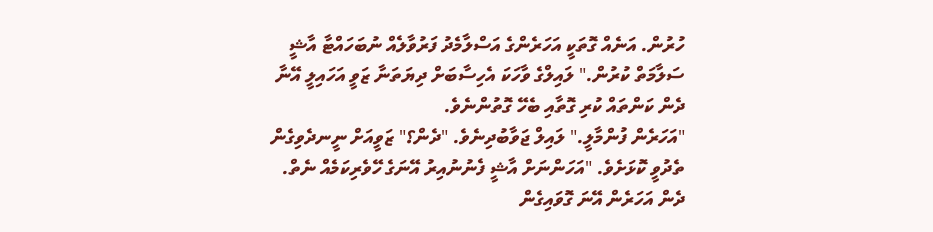ހުރުން. އަނެއް ގޮތަކީ އަހަރެންގެ އަސްލާމެދު ފަރުވާލެއް ނުބަހައްޓާ އާޝީ ސަލާމަތް ކުރުން." ލައިލްގެ ވާހަކަ އެހިސާބަށް ދިޔަތަނާ ޒަވީ އަހައިލީ އޭނާ ދެން ކަންތައް ކުރި ގޮތާއި ބެހޭ ގޮތުންނެވެ.
"އަހަރެން ފުންމާލީ." ލައިލް ޖަވާބުދިނެވެ. "ދެން؟" ޒަވީއަށް ނީނދެވިގެން ތެދުވީ ކޮޅަށެވެ. "އަހަންނަށް އާޝީ ފެނުނުއިރު އޭނަގެ ހޭވެރިކަމެއް ނެތް. ދެން އަހަރެން އޭނަ ގޮވައިގެން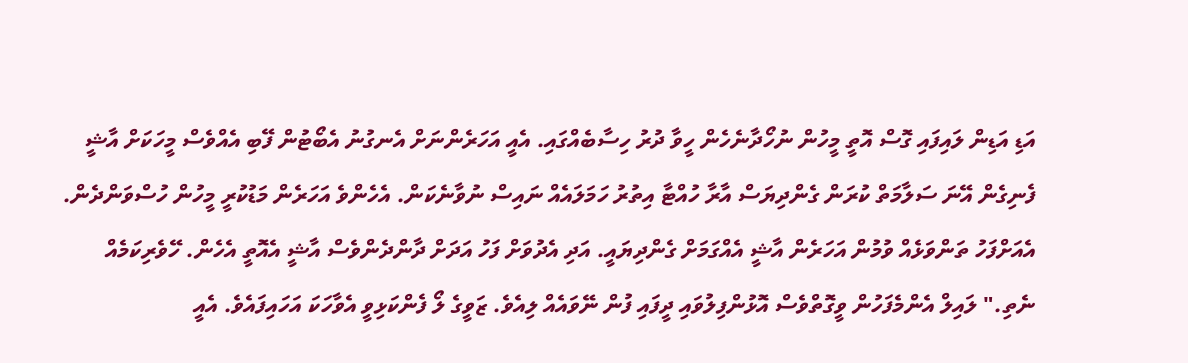އަޑި އަޑިން ލައިފައި ގޮސް އޮތީ މީހުން ނުހޯދާނެހެން ހީވާ ދުރު ހިސާބެއްގައި. އެއީ އަހަރެންނަށް އެނގުނު އެބޯޓުން ފޭބި އެއްވެސް މީހަކަށް އާޝީ ފެނިގެން އޭނަ ސަލާމަތް ކުރަން ގެންދިޔަސް އާރާ ހުއްޓާ އިތުރު ހަމަލައެއް ނައިސް ނުވާނެކަން. އެހެންވެ އަހަރެން މަޑުކުރީ މީހުން ހުސްވަންދެން. އެއަށްފަހު ތަންވަޅެއް ވުމުން އަހަރެން އާޝީ އެއްގަމަށް ގެންދިޔައީ. އަދި އެދުވަށް ފަހު އަދަށް ދާންދެންވެސް އާޝީ އެއޮތީ އެހެން. ހޭވެރިކަމެއް ނެތި." ލައިލް އެންމެފަހުން ވީގޮތްވެސް އޮޅުންފިލުވައި ދީފައި ފުން ނޭވައެއް ލިއެވެ. ޒަވީގެ ލޯ ފެންކަޅިވީ އެވާހަކަ އަހައިފައެވެ. އެއީ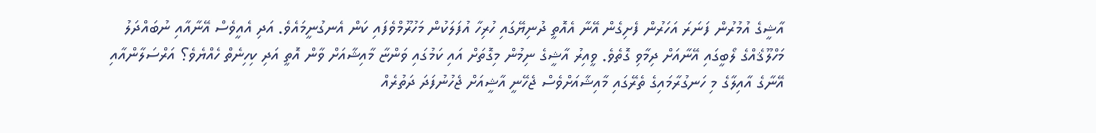އާޝީގެ އުމުރުން ފަނަރަ އަހަރުން ފެށިގެން އޭނާ އެއޮތީ ދުނިޔޭގައި ހުރިހާ އުފަލަކުން މަހުރޫމްވެފައި ކަން އެނގުނީމައެވެ. އަދި އެއީވެސް އޭނާއާއި ނުބައްދަލު މަހްލޫޤެއްގެ ލޯބީގައި އޭނާއަށް ދިމާވި ގޮތެވެ. ވީއިރު އާޝީގެ ނިމުން މިގޮތަށް އައި ކަމުގައި ވަންޏާ މާއިޝާއަށް ވާން އޮތީ އަދި ކިހިނެތް ހެއްޔެވެ؟ އަރްސަލާންއާއި އޭނާގެ އާއިލާގެ މި ހަނގުރާމައިގެ ތެރޭގައި މާއިޝާއަށްވެސް ޖެހޭނީ އާޝީއަށް ޖެހުނުފަދަ ދަތުރެއް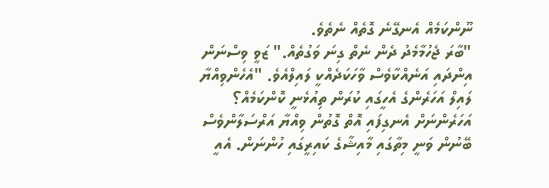ނޫންކަމެއް އެނގޭނެ ގޮތެއް ނެތެވެ.
"ބާރަ ޖެހުމާމެދު ދެން ނެތް ގިނަ ވަގުތެއް." ޒަވީ ވިސްނަން އިންދައި އަނެއްކާވެސް ވާހަކަދެއްކީ ލައިލްއެވެ. "އެހެންވިއްޔާ ލައިލް އަހަރެންގެ އެހީގައި ކުރަން ތިއުޅެނީ ކޮންކަމެއް؟ އަހަރެންނަށް އެނގިފައި އޮތް ގޮތުން ވިއްޔާ އަރްސަލާންވެސް ބޭނުން ވަނީ މިތާގައި މާއިޝާގެ ކައިރީގައި ހުންނަން. އެއީ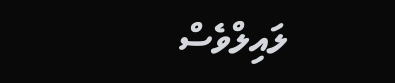ލައިލްވެސް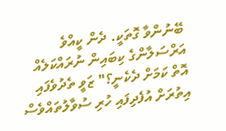ބޭނުންވާ ގޮތަކީ. ދެން ކީއްވެ އަރްސަލާންގެ ކިބައިން ނުރައްކަލެއް އޮތް ކަމަށް ދެކެނީ؟" ޒަވީ ތެދުވެފައި އިތުރަށް އުފެދިފައި ހުރި ސުވާލުތައްވެސް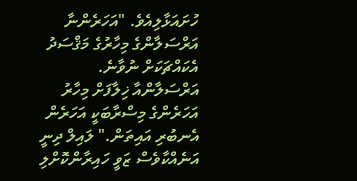ހުށައަޅާލިއެވެ. "އަހަރެންނާ އަރްސަލާންގެ މިހާރުގެ މަޤްސަދު އެކައްޗަކަށް ނުވާނެ. އަރްސަލާންއާ ޚިލާފަށް މިހާރު އަހަރެންގެ މިސްރާބަކީ އަހަރެން އެނބުރި އައިތަން." ލައިލް ދިނީ އަނެއްކާވެސް ޒަވީ ހައިރާންކޮށްލި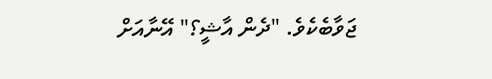ޖަވާބެކެވެ. "ދެން އާޝީ؟" އޭނާއަށް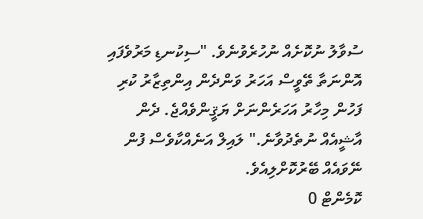ސުވާލު ނުކޮށެއް ނުހުރެވުނެވެ. "ސިކުނޑި މަރުވެފައި އޮންނަތާ ތޭވީސް އަހަރު ވަންދެން އިންތިޒާރު ކުރި ފަހުން މިހާރު އަހަރެންނަށް ޔަޤީންވެއްޖެ. ދެން އާޝީއެއް ނުތެދުވާނެ." ލައިލް އަނެއްކާވެސް ފުން ނޭވައެއް ބޭރުކޮށްލިއެވެ.
ކޮމެންޓް 0